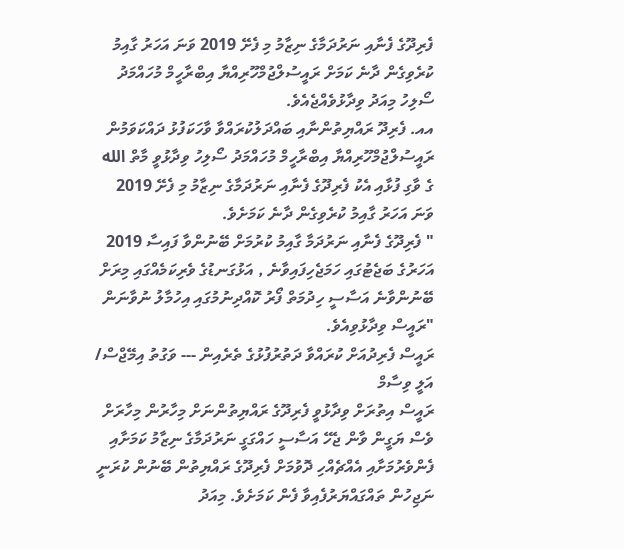ފެރިދޫގެ ފެނާއި ނަރުދަމާގެ ނިޒާމު މި ފެށޭ 2019 ވަނަ އަހަރު ގާއިމު ކުރެވިގެން ދާނެ ކަމަށް ރައީސުލްޖުމްހޫރިއްޔާ އިބްރާހީމް މުހައްމަދު ސޯލިހު މިއަދު ވިދާޅުވެއްޖެއެވެ.
އއ. ފެރިދޫ ރައްޔިތުންނާއި ބައްދަލުކުރައްވާ ވާހަކަފުޅު ދައްކަވަމުން ރައީސުލްޖުމްހޫރިއްޔާ އިބްރާހީމް މުހައްމަދު ސޯލިހު ވިދާޅުވީ މާތް الله ގެ ވާގި ފުޅާއި އެކު ފެރިދޫގެ ފެނާއި ނަރުދަމާގެ ނިޒާމު މި ފެށޭ 2019 ވަނަ އަހަރު ގާއިމު ކުރެވިގެން ދާނެ ކަމަށެވެ.
" ފެރިދޫގެ ފެނާއި ނަރުދަމާ ގާއިމު ކުރުމަށް ބޭނުންވާ ފައިސާ 2019 އަހަރުގެ ބަޖެޓުގައި ހަމަޖެހިފައިވާނެ , އަޅުގަނޑުގެ ވެރިކަމެއްގައި މިރަށް ބޭނުންވާނެ އަސާސީ ހިދުމަތް ފޯރު ކޮއްދިނުމުގައި އިހުމާލު ނުވާނަން "ރައީސް ވިދާޅުވިއެވެ.
ރައީސް ފެރިދުއަށް ކުރައްވާ ދަތުރުފުޅުގެ ތެރެއިން --- ވަގުތު އިމޭޖްސް/ އަލީ ވިސާމް
ރައީސް އިތުރަށް ވިދާޅުވީ ފެރިދޫގެ ރައްޔިތުންނަށް މިހާރުން މިހާރަށް ވެސް ޔަގީން ވާން ޖެހޭ އަސާސީ ހައްގަގީ ނަރުދަމާގެ ނިޒާމު ކަމަށާއި ފެންވެރުމަށާއި އެއްޗެއްހި ދޮވުމަށް ފެރިދޫގެ ރައްޔިތުން ބޭނުން ކުރަނީ ނަޖިހުން ތައްގައްޔަރުފެއިވާ ފެން ކަމަށެވެ. މިއަދު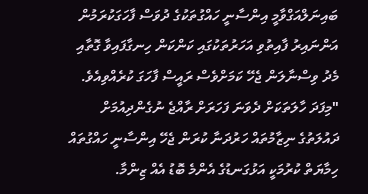ބައިނަލްއަގްވާމީ އިންސާނީ ހައްގުތަކުގެ ދުވަސް ފާހަގަކުރަމުން އަންނައިރު ފާއިތުވި އަހަރުތަކުގައި ކަންކަން ހިނގާފައިވާ ގޮތާއި މެދު ވިސްނާލަން ޖެހޭ ކަމަށްވެސް ރައީސް ފާހަގަ ކުރެއްވިއެވެ.
"މިފަދަ ހާލަތަކަށް ދެވަނަ ފަހަރަށް ރާއްޖެ ނުގެންދިއުމަށް ދައުލަތުގެ ނިޒާމުތައް ހަރުދަނާ ކުރަން ޖެހޭ އިންސާނީ ހައްގުތައް ހިމާޔަތް ކުރުމަކީ އަޅުގަނޑުގެ އެންމެ ބޮޑު އެއް ޒިންމާ.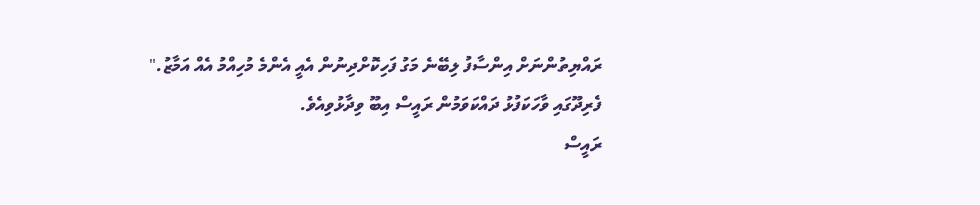ރައްޔިތުންނަށް އިންސާފު ލިބޭނެ މަގު ފަހިކޮށްދިނުން އެއީ އެންމެ މުހިއްމު އެއް އަމާޒު." ފެރިދޫގައި ވާހަކަފުޅު ދައްކަވަމުން ރައީސް އިބޫ ވިދާޅުވިއެވެ.
ރައީސް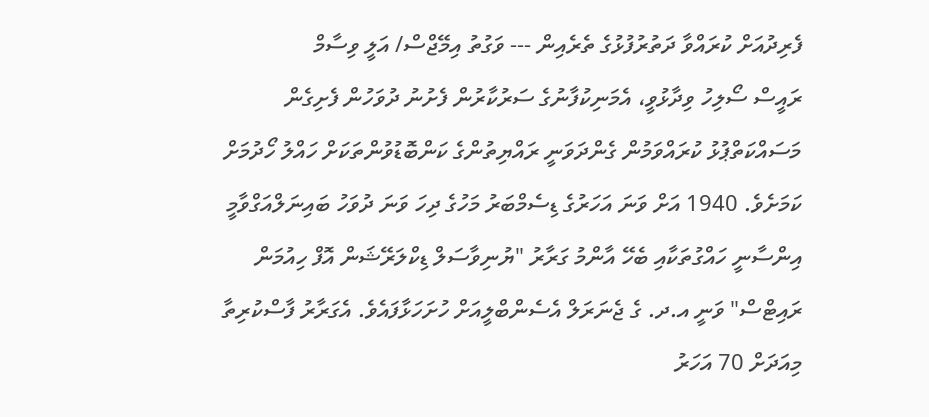ފެރިދުއަށް ކުރައްވާ ދަތުރުފުޅުގެ ތެރެއިން --- ވަގުތު އިމޭޖްސް/ އަލީ ވިސާމް
ރައީސް ސޯލިހު ވިދާޅުވީ، އެމަނިކުފާނުގެ ސަރުކާރުން ފެށުނު ދުވަހުން ފެށިގެން މަސައްކަތްޕުޅު ކުރައްވަމުން ގެންދަވަނީ ރައްޔިތުންގެ ކަންބޮޑުވުންތަކަށް ހައްލު ހޯދުމަށް ކަމަށެވެ. 1940 އަށް ވަނަ އަހަރުގެ ޑިސެމްބަރު މަހުގެ ދިހަ ވަނަ ދުވަހު ބައިނަލްއަގްވާމީ އިންސާނީ ހައްގުތަކާއި ބެހޭ އާންމު ގަރާރު "ޔުނިވާސަލް ޑިކްލަރޭޝަން އޮފް ހިއުމަން ރައިޓްސް" ވަނީ އ.ދ. ގެ ޖެނަރަލް އެސެންބްލީއަށް ހުށަހަޅާފައެވެ. އެގަރާރު ފާސްކުރިތާ މިއަދަށް 70 އަހަރު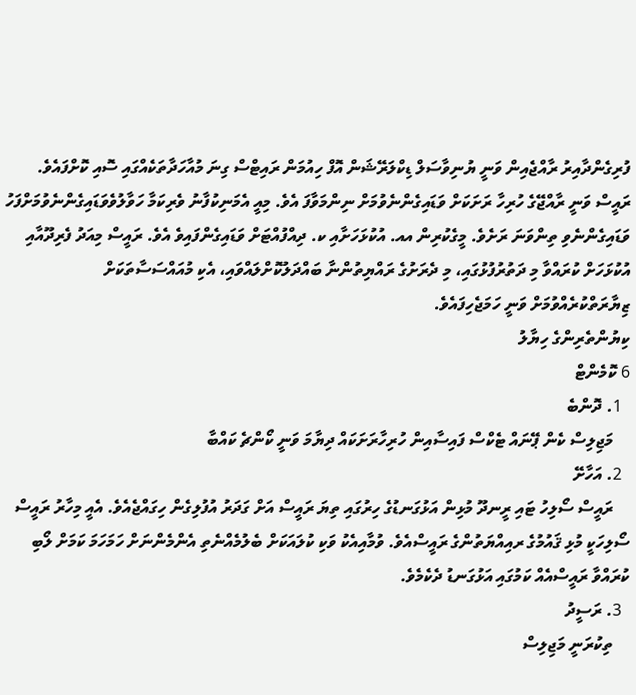ފުރިގެންދާއިރު ރާއްޖެއިން ވަނީ ޔުނިވާސަލް ޑިކްލަރޭޝަން އޮފް ހިއުމަން ރައިޓްސް ގިނަ މުއާހަދާތަކެއްގައި ސޮއި ކޮށްފައެވެ.
ރައީސް ވަނީ ރާއްޖޭގެ ހުރިހާ ރަށަކަށް ވަޑައިގެންނެވުމަށް ނިންމަވާފަ އެވެ. މިއީ އެމަނިކުފާނު ވެރިކަމާ ހަވާލުވެވަޑައިގެންނެވުމަށްފަހު ވަޑައިގެންނެވި ތިންވަނަ ރަށެވެ. މީގެކުރިން އއ. އުކުޅަހަށާއި ކ. ދިއްފުއްޓަށް ވަޑައިގެންފައިވެ އެވެ. ރައީސް މިއަދު ފެރިދޫއާއި އުކުޅަހަށް ކުރައްވާ މި ދަތުރުފުޅުގައި، މި ދެރަށުގެ ރައްޔިތުންނާ ބައްދަލުކޮށްލައްވައި، އެކި މުއައްސަސާތަކަށް ޒިޔާރަތްކުރެއްވުމަށް ވަނީ ހަމަޖެހިފައެވެ.
ކިޔުންތެރިންގެ ހިޔާލު
6 ކޮމެންޓް
  1. ދޮންބެ
    މަޖިލިސް ކެން ޕޭނައް ޓެކްސް ފައިސާއިން ހުރިހާރަށަކައް ދިޔާމަ ވަނީ ކޯންޗެ ކައްބާ
  2. އަހާށޭ
    ރައީސް ސޯލިހު ޓައި ރީނދޫ މުޅިން އަޅުގަނޑުގެ ހިރުގައި ތިޔަ ރައީސް އަށް ގަދަރު އުފުލިގެން ހިގައްޖެއެވެ. އެއީ މިހާރު ރައީސް ސޯލިހަކީ މުޅި ޤައުމުގެ ރއިއްޔަތުންގެ ރައީސްއެވެ. ވުމާއިއެކު ވަކި ކުލައަކަށް ބެލުމެއްނެތި އެންމެންނަށް ހަމަހަމަ ކަމަށް ލޯބި ކުރައްވާ ރައީސްއެއް ކަމުގައި އަޅުގަނޑު ދެކެމެވެ.
  3. ރަސީދު
    ތިކުރަނީ މަޖިލިސް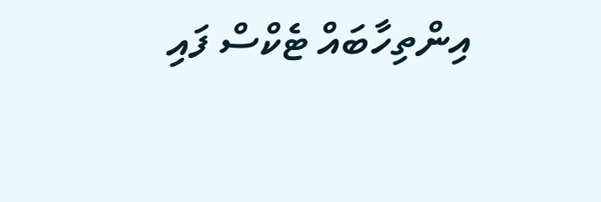އިންތިހާބައް ޓެކްސް ފައި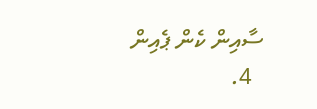ސާއިން ކެން ޕެއިން
  4.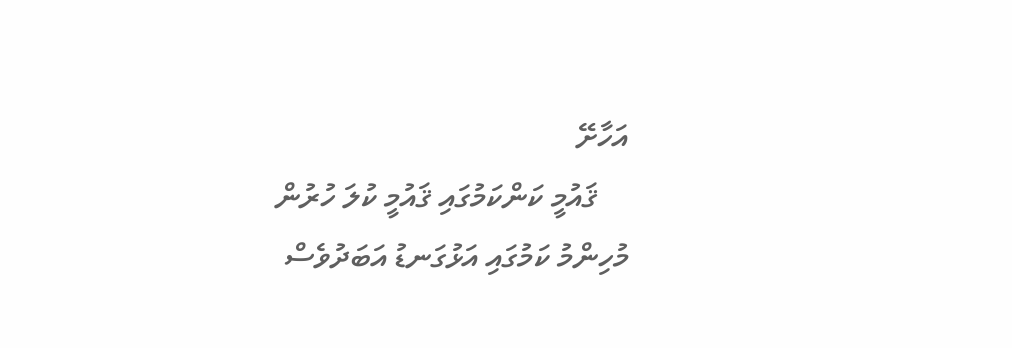އަހާށޭ
    ޤައުމީ ކަންކަމުގައި ޤައުމީ ކުލަ ހުރުން މުހިންމު ކަމުގައި އަޅުގަނޑު އަބަދުވެސް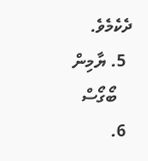ދެކެމެވެ.
  5. ޔާމިން
    ބޯގޯސް
  6.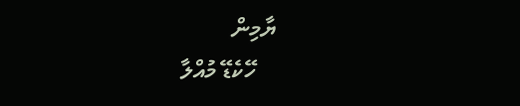ޔާމިން
    ހޭކެޑޭ މުއްލާ